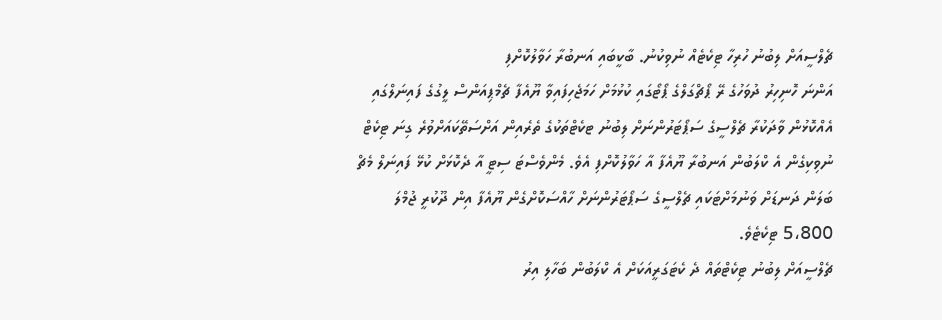ޗެލްސީއަށް ލިބުނު ހުރިހާ ޓިކެޓެއް ނުވިކުނު. ބާކީބައި އަނބުރާ ހަވާލުކޮށްފި
އަންނަ ހޮނިހިރު ދުވަހުގެ ރޭ ޕޯޗްގަލްގެ ޕޯޓޯގައި ކުޅުމަށް ހަމަޖެހިފައިވާ ޔޫއެފާ ޗެމްޕިއަންސް ލީގުގެ ފައިނަލްގައި އެއްކޮޅުން ވާދަކުރާ ޗެލްސީގެ ސަޕޯޓަރުންނަށް ލިބުނު ޓކެޓްތަކުގެ ތެރެއިން އަށްސަތޭކައަށްވުރެ ގިނަ ޓިކެޓް ނުވިކިގެން އެ ކްލަބުން އަނބުރާ ޔޫއެފާ އާ ހަވާލުކޮށްފި އެވެ. މެންވެސްޓަ ސިޓީ އާ ދެކޮޅަށް ކުޅޭ ފައިނަލް މެޗް ބަލަން ދަނޑަށް ވަނުމަށްޓަކައި ޗެލްސީގެ ސަޕޯޓަރުންނަށް ހާއްސަކޮށްގެން ޔޫއެފާ އިން ދޫކުރީ ޖުމްލަ 5،800 ޓިކެޓެވެ.
ޗެލްސީއަށް ލިބުނު ޓިކެޓްތައް ދެ ކެޓަގަރީއަކަށް އެ ކްލަބުން ބަހާލި އިރު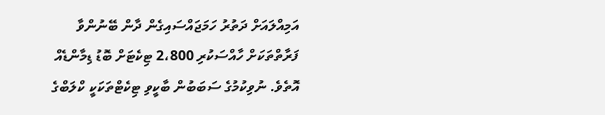އަމިއްލައަށް ދަތުރު ހަމަޖައްސައިގެން ދާން ބޭނުންވާ ފަރާތްތަކަށް ހާއްސަކުރި 2،800 ޓިކެޓަށް ބޮޑު ޑިމާންޑެއް އޮތެވެ. ނުވިކުމުގެ ސަބަބުން ބާކީވި ޓިކެޓްތަކަކީ ކްލަބްގެ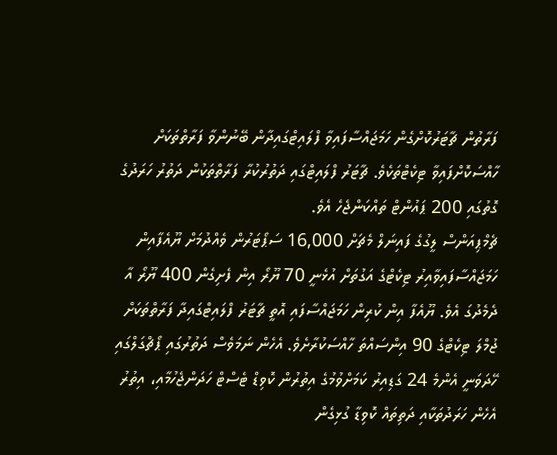ފަރާތުން ޗާޓަރުކޮށްގެން ހަމަޖައްސާފައިވާ ފްލައިޓްގައިދާން ބޭނުންވާ ފަރާތްތަކަށް ހާއްސަކޮށްފައިވާ ޓިކެޓްތަކެވެ. ޗާޓަރު ފްލައިޓްގައި ދަތުރުކުރާ ފަރާތްތަކުން ދަތުރު ހަރަދުގެ ގޮތުގައި 200 ޕައުންޓް ތައްކަންޖެހެ އެވެ.
ޗެމްޕިއަންސް ލީގުގެ ފައިނަލް މެޗަށް 16,000 ސަޕޯޓަރުން ވެއްދުމަށް ޔޫއެފާއިން ހަމަޖައްސާފައިވާއިރު ޓިކެޓްގެ އަގުތަށް އުޅެނީ 70 ޔޫރޯ އިން ފެށިގެން 400 ޔޫރޯ އާ ދެމެދުގަ އެވެ. ޔޫއެފާ އިން ކުރިން ހަމަޖައްސާފައި އޮތީ ޗާޓަރު ފްލައިޓްގައިދާ ފަރާތްތަކަށް ޖުމްލަ ޓިކެޓްގެ 90 އިންސައްތަ ހާއްސަކުރާށެވެ. އެހެން ނަމަވެސް ދަތުރުގައި ޕޯޗްގަލްގައި ހޭދަވަނީ އެންމެ 24 ގަޑިއިރު ކަމަށްވުމުގެ އިތުރުން ކޮވިޑް ޓެސްޓް ހަދަންޖެހުމާއި، އިތުރު އެހެން ހަރަދުތަކާއި ދަތިތައް ކޮވިޑާ ގުޅިގެން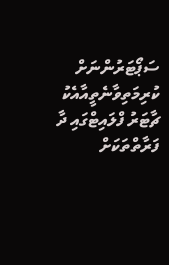ސަޕޯޓަރުންނަށް ކުރިމަތިވާނެތީއާއެކު ޗާޓަރު ފްލައިޓްގައި ދާ ފަރާތްތަކަށް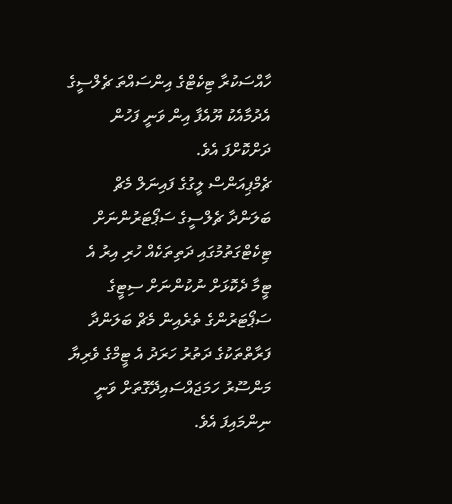ހާއްސަކުރާ ޓިކެޓްގެ އިންސައްތަ ޗެލްސީގެ އެދުމާއެކު ޔޫއެފާ އިން ވަނީ ފަހުން ދަށްކޮށްފަ އެވެ.
ޗެމްޕިއަންސް ލީގުގެ ފައިނަލް މެޗް ބަލަންދާ ޗެލްސީގެ ސަޕޯޓަރުންނަށް ޓިކެޓްގަތުމުގައި ދަތިތަކެއް ހުރި އިރު އެ ޓީމާ ދެކޮޅަށް ނުކުންނަށް ސިޓީގެ ސަޕޯޓަރުންގެ ތެރެއިން މެޗް ބަލަންދާ ފަރާތްތަކުގެ ދަތުރު ހަރަދު އެ ޓީމްގެ ވެރިޔާ މަންސޫރު ހަމަޖައްސައިދޭގޮތަށް ވަނީ ނިންމައިފަ އެވެ.